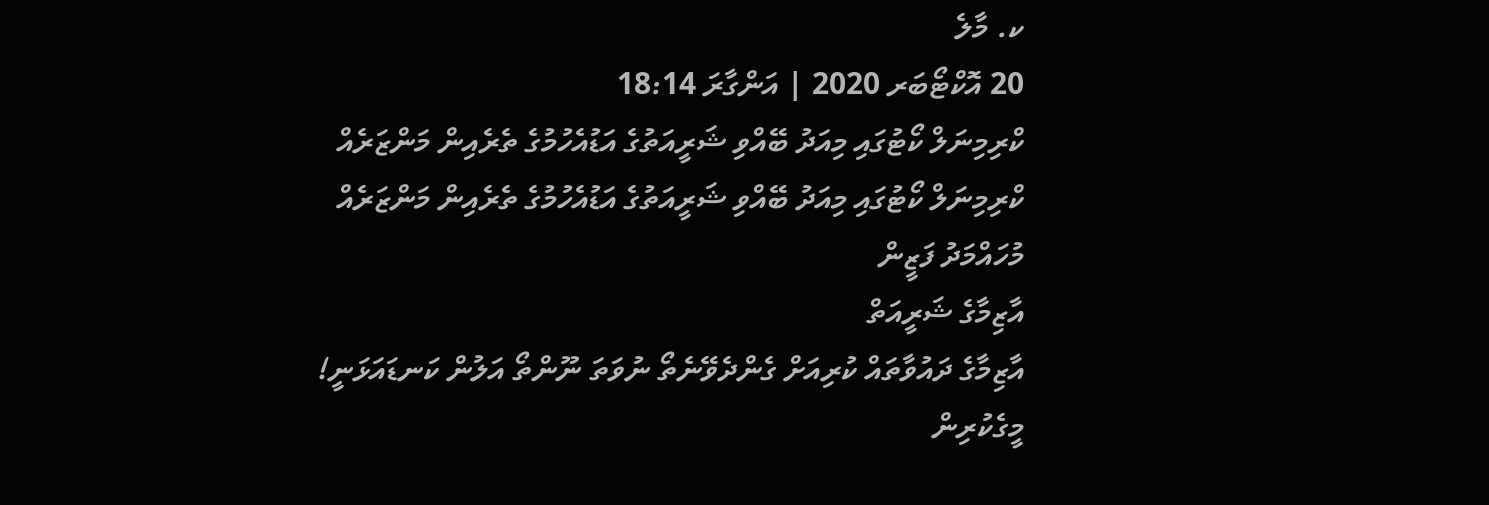ކ. މާލެ
20 އޮކްޓޯބަރ 2020 | އަންގާރަ 18:14
ކްރިމިނަލް ކޯޓުގައި މިއަދު ބޭއްވި ޝަރީއަތުގެ އަޑުއެހުމުގެ ތެރެއިން މަންޒަރެއް
ކްރިމިނަލް ކޯޓުގައި މިއަދު ބޭއްވި ޝަރީއަތުގެ އަޑުއެހުމުގެ ތެރެއިން މަންޒަރެއް
މުހައްމަދު ފަޒީން
އާޒިމާގެ ޝަރީއަތް
އާޒިމާގެ ދައުވާތައް ކުރިއަށް ގެންދެވޭނެތޯ ނުވަތަ ނޫންތޯ އަލުން ކަނޑައަޅަނީ!
މީގެކުރިން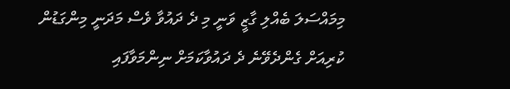މިމައްސަލަ ބެއްލި ގާޒީ ވަނީ މި ދެ ދައުވާ ވެސް މަދަނީ މިންގަޑުން ކުރިއަށް ގެންދެވޭނެ ދެ ދައުވާކަމަށް ނިންމަވާފައި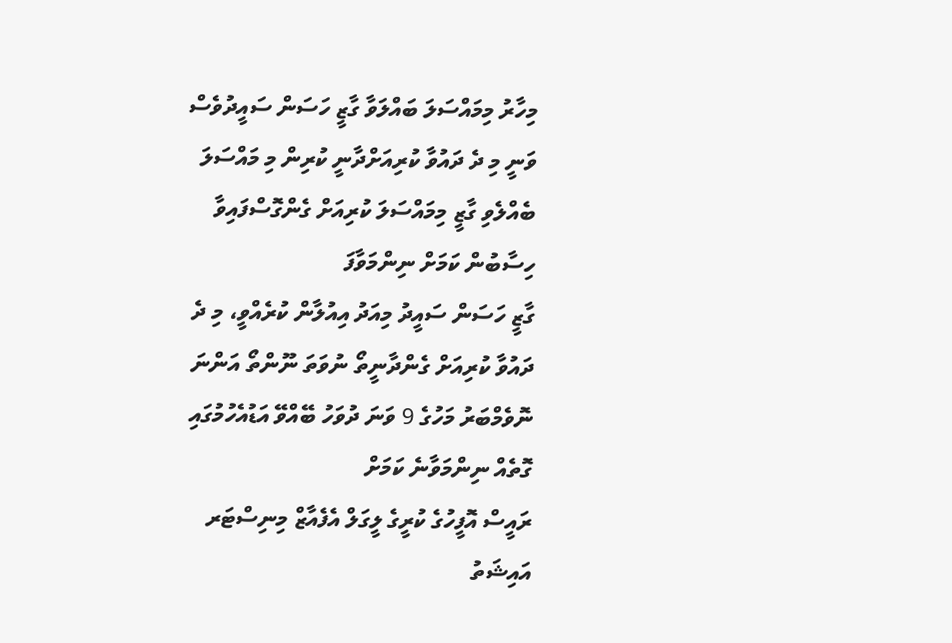މިހާރު މިމައްސަލަ ބައްލަވާ ގާޒީ ހަސަން ސައީދުވެސް ވަނީ މި ދެ ދައުވާ ކުރިއަށްދާނީ ކުރިން މި މައްސަލަ ބެއްލެވި ގާޒީ މިމައްސަލަ ކުރިއަށް ގެންގޮސްފައިވާ ހިސާބުން ކަމަށް ނިންމަވާފަ
ގާޒީ ހަސަން ސައީދު މިއަދު އިއުލާން ކުރެއްވީ، މި ދެ ދައުވާ ކުރިއަށް ގެންދާނީތޯ ނުވަތަ ނޫންތޯ އަންނަ ނޮވެމްބަރު މަހުގެ 9 ވަނަ ދުވަހު ބޭއްވޭ އަޑުއެހުމުގައި ގޮތެއް ނިންމަވާނެ ކަމަށް
ރައީސް އޮފީހުގެ ކުރީގެ ލީގަލް އެފެއާޒް މިނިސްޓަރ އައިޝަތު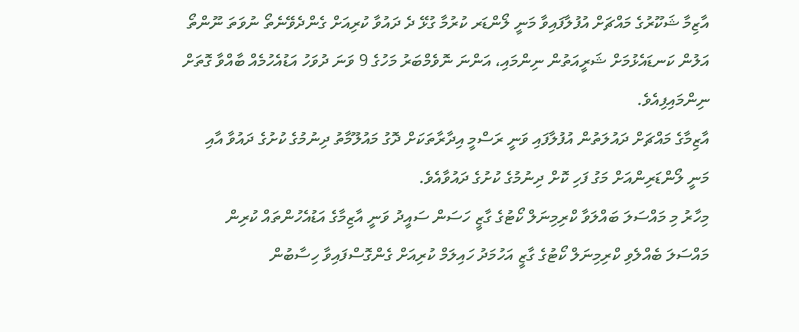އާޒިމާ ޝަކޫރުގެ މައްޗަށް އުފުލާފައިވާ މަނީ ލޯންޑަރ ކުރުމާ ގުޅޭ ދެ ދައުވާ ކުރިއަށް ގެންދެވޭނެތޯ ނުވަތަ ނޫންތޯ އަލުން ކަނޑައެޅުމަށް ޝަރީއަތުން ނިންމައި، އަންނަ ނޮވެމްބަރު މަހުގެ 9 ވަނަ ދުވަހު އަޑުއެހުމެއް ބާއްވާ ގޮތަށް ނިންމައިފިއެވެ.
އާޒިމާގެ މައްޗަށް ދައުލަތުން އުފުލާފައި ވަނީ ރަސްމީ އިދާރާތަކަށް ދޮގު މައުލޫމާތު ދިނުމުގެ ކުށުގެ ދައުވާ އާއި މަނީ ލޯންޑަރިންއަށް މަގު ފަހި ކޮށް ދިނުމުގެ ކުށުގެ ދައުވާއެވެ.
މިހާރު މި މައްސަލަ ބައްލަވާ ކްރިމިނަލް ކޯޓުގެ ގާޒީ ހަސަން ސައީދު ވަނީ އާޒިމާގެ އަޑުއެހުންތައް ކުރިން މައްސަލަ ބެއްލެވި ކްރިމިނަލް ކޯޓުގެ ގާޒީ އަހުމަދު ހައިލަމް ކުރިއަށް ގެންގޮސްފައިވާ ހިސާބުން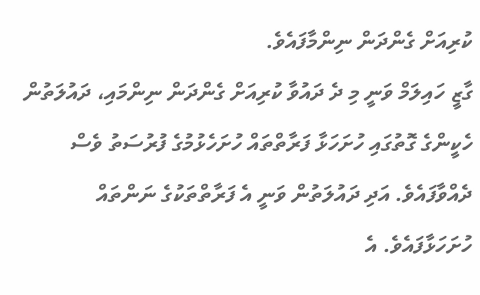ކުރިއަށް ގެންދަން ނިންމާފައެވެ.
ގާޒީ ހައިލަމް ވަނީ މި ދެ ދައުވާ ކުރިއަށް ގެންދަން ނިންމައި، ދައުލަތުން ހެކީންގެ ގޮތުގައި ހުށަހަޅާ ފަރާތްތައް ހުށަހެޅުމުގެ ފުރުސަތު ވެސް ދެއްވާފައެވެ. އަދި ދައުލަތުން ވަނީ އެ ފަރާތްތަކުގެ ނަންތައް ހުށަހަޅާފައެވެ. އެ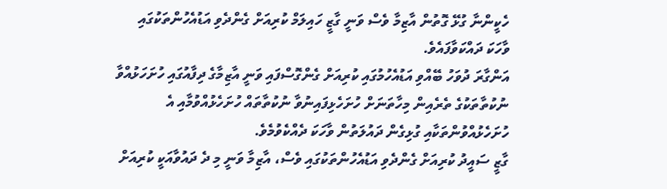ހެކީންނާ ގުޅޭ ގޮތުން އާޒިމާ ވެސް ވަނީ ގާޒީ ހައިލަމް ކުރިއަށް ގެންދެވި އަޑުއެހުންތަކުގައި ވާހަކަ ދައްކަވާފައެވެ.
އަންގާރަ ދުވަހު ބޭއްވި އަޑުއެހުމުގައި ކުރިއަށް ގެންގޮސްފައި ވަނީ އާޒިމާގެ ދިފާއުގައި ހުށަހަޅުއްވާ ނުކުތާތަކުގެ ތެރެއިން މިހާތަނަށް ހުށަހެޅިފައިނުވާ ނުކުތާތައް ހުށަހެޅުއްވުމާއި އެ ހުށަހެޅުއްވުންތަކާއި ގުޅިގެން ދައުލަތުން ވާހަކަ ދެއްކެވުމެވެ.
ގާޒީ ސައީދު ކުރިއަށް ގެންދެވި އަޑުއެހުންތަކުގައި ވެސް، އާޒިމާ ވަނީ މި ދެ ދައުވާއަކީ ކުރިއަށް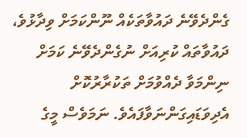ގެންދެވޭނެ ދައުވާތަކެއް ނޫންކަމަށް ވިދާޅުވެ، ދައުވާތައް ކުރިއަށް ނުގެންދެވޭނެ ކަމަށް ނިންމަވާ ދެއްވުމަށް ތަކުރާރުކޮށް އެދިވަޑައިގަންނަވާފައެވެ. ނަމަވެސް މީގެ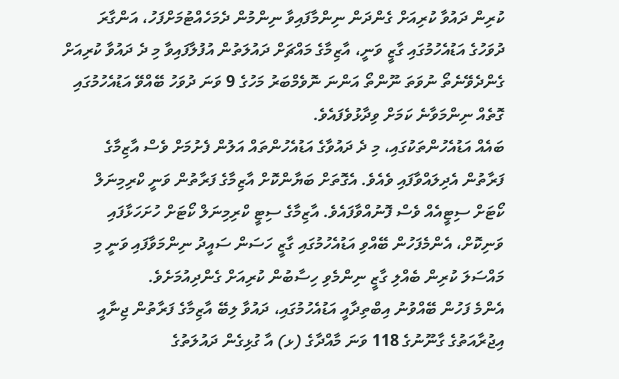ކުރިން ދައުވާ ކުރިއަށް ގެންދަން ނިންމާފައިވާ ނިންމުން ދެމަހެއްޓުމަށްފަހު، އަންގާރަ ދުވަހުގެ އަޑުއެހުމުގައި ގާޒީ ވަނީ، އާޒިމާގެ މައްޗަށް ދައުލަތުން އުފުލާފައިވާ މި ދެ ދައުވާ ކުރިއަށް ގެންދެވޭނެތޯ ނުވަތަ ނޫންތޯ އަންނަ ނޮވެމްބަރު މަހުގެ 9 ވަނަ ދުވަހު ބޭއްވޭ އަޑުއެހުމުގައި ގޮތެއް ނިންމަވާނެ ކަމަށް ވިދާޅުވެފައެވެ.
ބައެއް އަޑުއެހުންތަކުގައި، މި ދެ ދައުވާގެ އަޑުއެހުންތައް އަލުން ފެށުމަށް ވެސް އާޒިމާގެ ފަރާތުން އެދިލައްވާފައި ވެއެވެ. އެގޮތަށް ބަޔާންކޮށް އާޒިމާގެ ފަރާތުން ވަނީ ކްރިމިނަލް ކޯޓަށް ސިޓީއެއް ވެސް ފޮނުއްވާފައެވެ. އާޒިމާގެ ސިޓީ ކްރިމިނަލް ކޯޓަށް ހުށަހަޅާފައި ވަނިކޮށް، އެންމެފަހުން ބޭއްވި އަޑުއެހުމުގައި ގާޒީ ހަސަން ސައީދު ނިންމަވާފައި ވަނީ މި މައްސަލަ ކުރިން ބެއްލި ގާޒީ ނިންމެވި ހިސާބުން ކުރިއަށް ގެންދިއުމަށެވެ.
އެންމެ ފަހުން ބޭއްވުނު އިބްތިދާއީ އަޑުއެހުމުގައި، ދައުވާ ލިބޭ އާޒިމާގެ ފަރާތުން ޖިނާއީ އިޖުރާއަތުގެ ގާނޫނުގެ 118 ވަނަ މާއްދާގެ (ޅ) އާ ގުޅިގެން ދައުލަތުގެ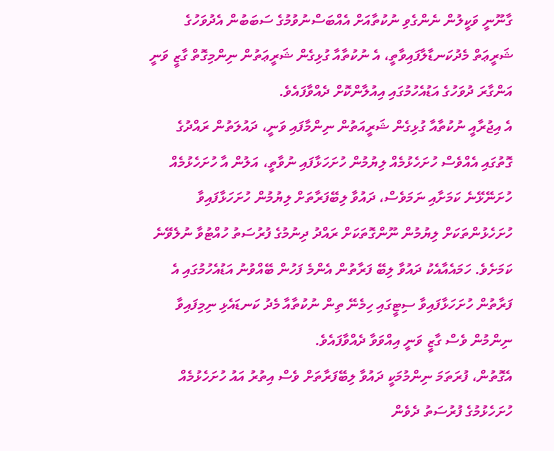ގާނޫނީ ވަކީލުން ނެންގެވި ނުކުތާއަށް އެއްބަސްނުވުމުގެ ސަބަބުން އެދުވަހުގެ ޝަރީޢަތް މެދުކަނޑާލާފައިވާތީ، އެ ނުކުތާއާ ގުޅިގެން ޝަރީޢަތުން ނިންމިގޮތް ގާޒީ ވަނީ އަންގާރަ ދުވަހުގެ އަޑުއެހުމުގައި އިއުލާންކޮށް ދެއްވާފައެވެ.
އެ އިޖުރާއީ ނުކުތާއާ ގުޅިގެން ޝަރީއަތުން ނިންމާފައި ވަނީ، ދައުލަތުން ރައްދުގެ ގޮތުގައި އެއްވެސް ހުށަހެޅުމެއް ލިޔުމުން ހުށަހަޅާފައި ނުވާތީ، އަލުން އާ ހުށަހެޅުމެއް ހުށަނޭޅޭނެ ކަމަށާއި ނަމަވެސް، ދައުވާ ލިބޭފަރާތަށް ލިޔުމުން ހުށަހަޅާފައިވާ ހުށަހެޅުންތަކަށް ލިޔުމުން ނޫންގޮތަކަށް ރައްދު ދިނުމުގެ ފުރުސަތު ހުއްޓުވާ ނުލެވޭނެ ކަމަށެވެ. ހަމައެއާއެކު ދައުވާ ލިބޭ ފަރާތުން އެންމެ ފަހުން ބޭއްވުނު އަޑުއެހުމުގައި އެ ފަރާތުން ހުށަހަޅާފައިވާ ސިޓީގައި ހިމެނޭ ތިން ނުކުތާއާ މެދު ކަނޑައެޅި ނިމިފައިވާ ނިންމުން ވެސް ގާޒީ ވަނީ އިއްވަވާ ދެއްވާފައެވެ.
އެގޮތުން، ފުރަތަމަ ނިންމުމަކީ ދައުވާ ލިބޭފަރާތަށް ވެސް އިތުރު އައު ހުށަހެޅުމެއް ހުށަހެޅުމުގެ ފުރުސަތު ދެވެން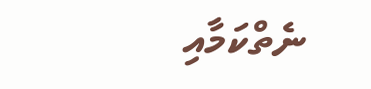ނެތްކަމާއި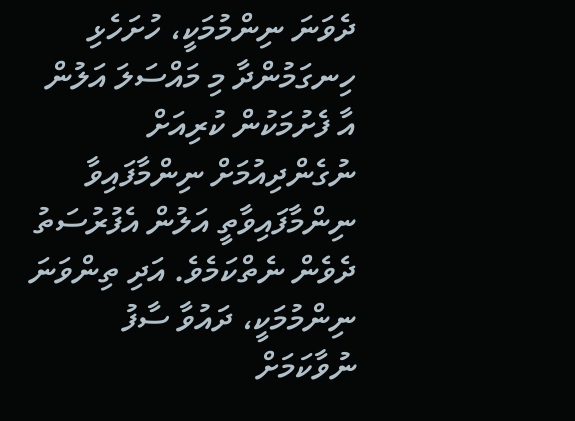ދެވަނަ ނިންމުމަކީ، ހުށަހެޅި ހިނގަމުންދާ މި މައްސަލަ އަލުން އާ ފެށުމަކުން ކުރިއަށް ނުގެންދިއުމަށް ނިންމާފައިވާ ނިންމާފައިވާތީ އަލުން އެފުރުސަތު ދެވެން ނެތްކަމެވެ. އަދި ތިންވަނަ ނިންމުމަކީ، ދައުވާ ސާފު ނުވާކަމަށް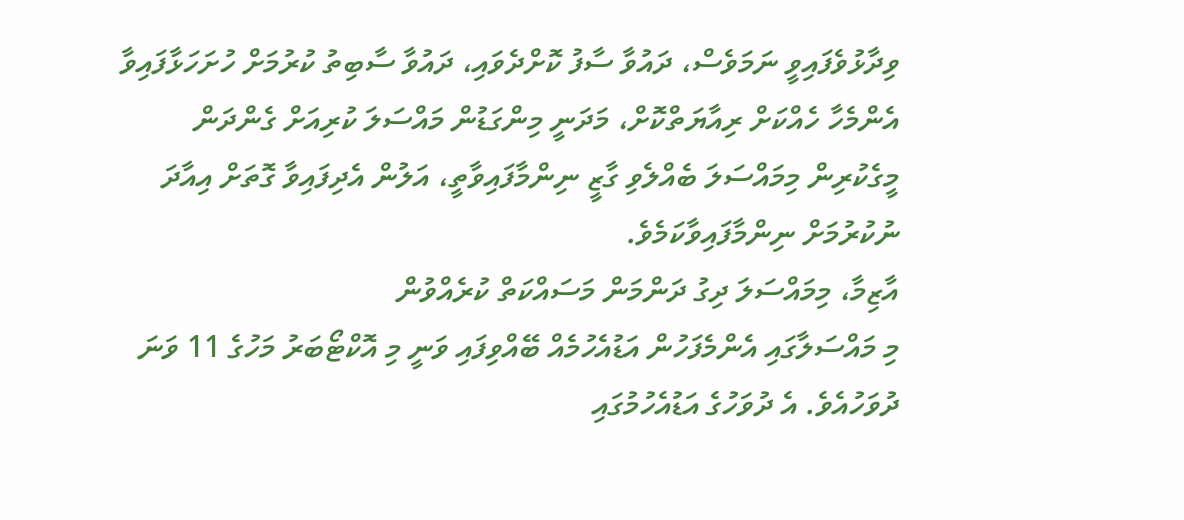ވިދާޅުވެފައިވީ ނަމަވެސް، ދައުވާ ސާފު ކޮށްދެވައި، ދައުވާ ސާބިތު ކުރުމަށް ހުށަހަޅާފައިވާ އެންމެހާ ހެއްކަށް ރިއާޔަތްކޮށް، މަދަނީ މިންގަޑުން މައްސަލަ ކުރިއަށް ގެންދަން މީގެކުރިން މިމައްސަލަ ބެއްލެވި ގާޒީ ނިންމާފައިވާތީ، އަލުން އެދިފައިވާ ގޮތަށް އިއާދަ ނުކުރުމަށް ނިންމާފައިވާކަމެވެ.
އާޒިމާ، މިމައްސަލަ ދިގު ދަންމަން މަސައްކަތް ކުރެއްވުން
މި މައްސަލާގައި އެންމެފަހުން އަޑުއެހުމެއް ބޭއްވިފައި ވަނީ މި އޮކްޓޯބަރު މަހުގެ 11 ވަނަ ދުވަހުއެވެ. އެ ދުވަހުގެ އަޑުއެހުމުގައި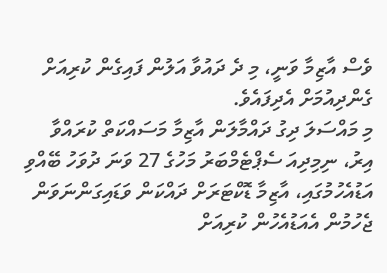ވެސް އާޒިމާ ވަނީ، މި ދެ ދައުވާ އަލުން ފައިގެން ކުރިއަށް ގެންދިއުމަށް އެދިފައެވެ.
މި މައްސަލަ ދިގު ދައްމާލަން އާޒިމާ މަސައްކަތް ކުރައްވާ އިރު، ނިމިދިއަ ސެޕްޓެމްބަރު މަހުގެ 27 ވަނަ ދުވަހު ބޭއްވި އަޑުއެހުމުގައި، އާޒިމާ ޑޮކްޓަރަށް ދައްކަން ވަޑައިގަންނަވަން ޖެހުމުން އެއަޑުއެހުން ކުރިއަށް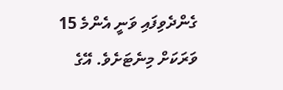ގެންދެވިފައި ވަނީ އެންމެ 15 ވަރަކަށް މިނެޓަށެވެ. އޭގެ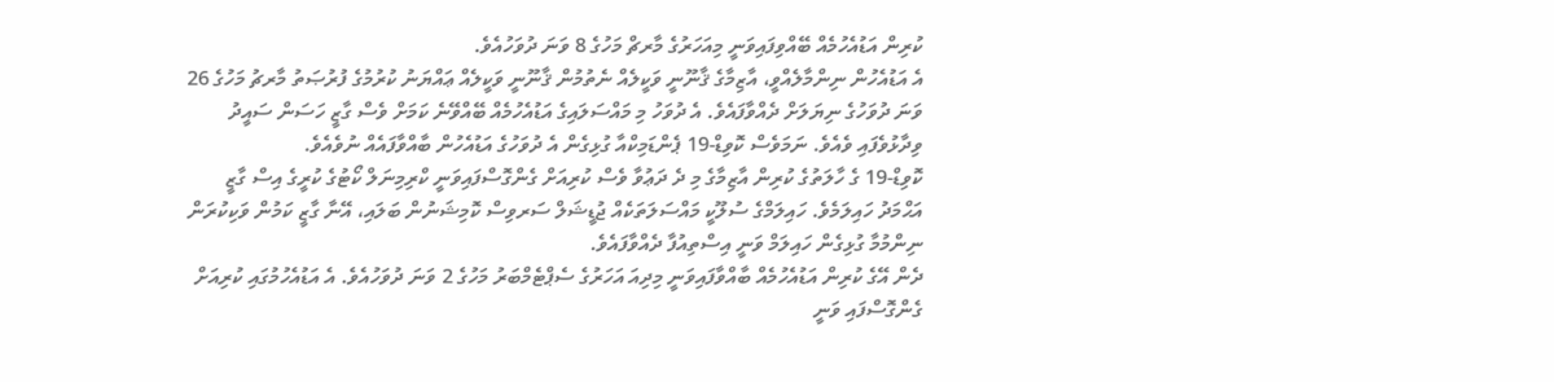ކުރިން އަޑުއެހުމެއް ބޭއްވިފައިވަނީ މިއަހަރުގެ މާރޗް މަހުގެ 8 ވަނަ ދުވަހުއެވެ.
އެ އަޑުއެހުން ނިންމާލެއްވީ، އާޒިމާގެ ޤާނޫނީ ވަކީލެއް ނެތުމުން ޤާނޫނީ ވަކީލެއް ޢައްޔަނު ކުރުމުގެ ފުރުޞަތު މާރޗު މަހުގެ 26 ވަނަ ދުވަހުގެ ނިޔަލަށް ދެއްވާފައެވެ. އެ ދުވަހު މި މައްސަލައިގެ އަޑުއެހުމެއް ބޭއްވޭނެ ކަމަށް ވެސް ގާޒީ ހަސަން ސައީދު ވިދާޅުވެފައި ވެއެވެ. ނަމަވެސް ކޮވިޑް-19 ޕެންޑަމިކްއާ ގުޅިގެން އެ ދުވަހުގެ އަޑުއެހުން ބާއްވާފައެއް ނުވެއެވެ.
ކޮވިޑް-19 ގެ ހާލަތުގެ ކުރިން އާޒިމާގެ މި ދެ ދަޢުވާ ވެސް ކުރިއަށް ގެންގޮސްފައިވަނީ ކްރިމިނަލް ކޯޓުގެ ކުރީގެ އިސް ގާޒީ އަޙްމަދު ހައިލަމެވެ. ހައިލަމްގެ ސުލޫކީ މައްސަލަތަކެއް ޖުޑީޝަލް ސަރވިސް ކޮމިޝަނުން ބަލައި، އޭނާ ގާޒީ ކަމުން ވަކިކުރަން ނިންމުމާ ގުޅިގެން ހައިލަމް ވަނީ އިސްތިއުފާ ދެއްވާފައެވެ.
ދެން އޭގެ ކުރިން އަޑުއެހުމެއް ބާއްވާފައިވަނީ މިދިއަ އަހަރުގެ ސެޕްޓެމްބަރު މަހުގެ 2 ވަނަ ދުވަހުއެވެ. އެ އަޑުއެހުމުގައި ކުރިއަށް ގެންގޮސްފައި ވަނީ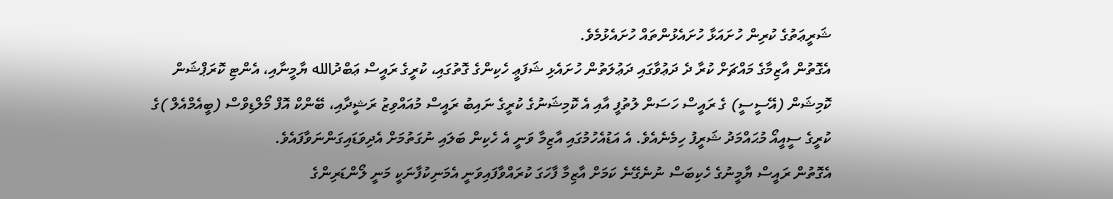ޝަރީޢަތުގެ ކުރިން ހުށައަޅާ ހުށައެޅުންތައް ހުށައެޅުމެވެ.
އެގޮތުން އާޒިމާގެ މައްޗަށް ކުރާ ދެ ދަޢުވާގައި ދަޢުލަތުން ހުށައެޅި ޝަފަޢީ ހެކިންގެ ގޮތުގައި، ކުރީގެ ރައީސް ޢަބްދުالله ޔާމީނާއި، އެންޓި ކޮރަޕްޝަން ކޮމިޝަން (އޭސީސީ) ގެ ރައީސް ހަސަން ލުތުފީ އާއި އެ ކޮމިޝަނުގެ ކުރީގެ ނައިބު ރައީސް މުއައްވިޒު ރަޝީދާއި، ބޭންކް އޮފް މޯލްޑިވްސް (ބީއެމްއެލް )ގެ ކުރީގެ ސީއީއޯ މުޙައްމަދު ޝަރީފު ހިމެނެއެވެ. އެ އަޑުއެހުމުގައި އާޒިމާ ވަނީ އެ ހެކިން ބަލައި ނުގަތުމަށް އެދިވަޑައިގަންނަވާފައެވެ.
އެގޮތުން ރައީސް ޔާމީނުގެ ހެކިބަސް ނުނެގޭނެ ކަމަށް އާޒިމާ ފާހަގަ ކުރައްވާފައިވަނީ އެމަނިކުފާނަކީ މަނީ ލޯންޑަރިންގެ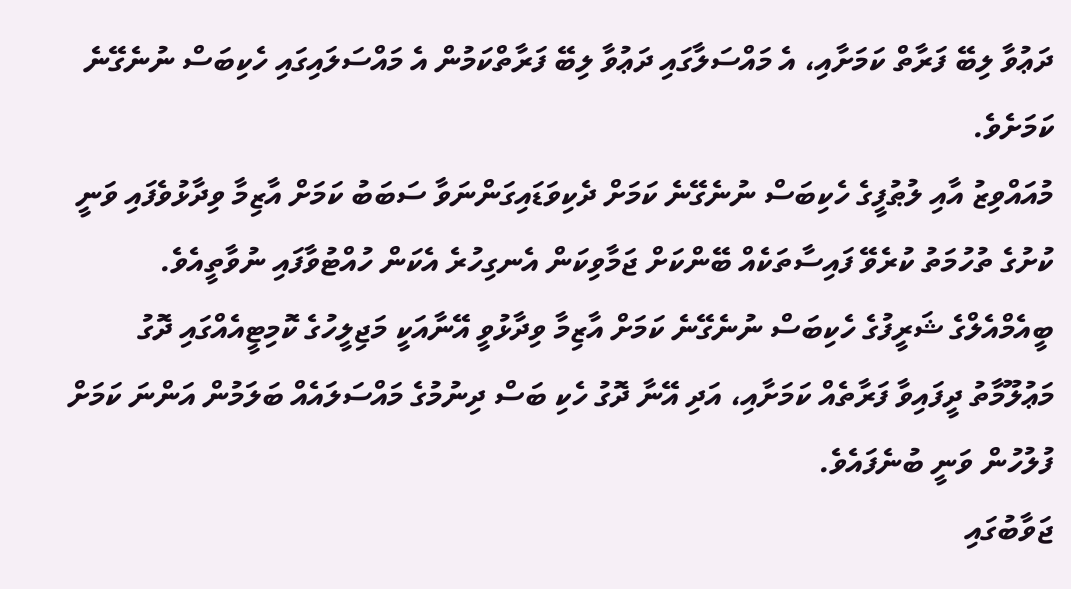ދަޢުވާ ލިބޭ ފަރާތް ކަމަށާއި، އެ މައްސަލާގައި ދަޢުވާ ލިބޭ ފަރާތްކަމުން އެ މައްސަލައިގައި ހެކިބަސް ނުނެގޭނެ ކަމަށެވެ.
މުއައްވިޒު އާއި ލުޠުފީގެ ހެކިބަސް ނުނެގޭނެ ކަމަށް ދެކިވަޑައިގަންނަވާ ސަބަބު ކަމަށް އާޒިމާ ވިދާޅުވެފައި ވަނީ ކުށުގެ ތުހުމަތު ކުރެވޭ ފައިސާތަކެއް ބޭންކަށް ޖަމާވިކަން އެނގިހުރެ އެކަން ހުއްޓުވާފައި ނުވާތީއެވެ.
ބީއެމްއެލްގެ ޝަރީފުގެ ހެކިބަސް ނުނެގޭނެ ކަމަށް އާޒިމާ ވިދާޅުވީ އޭނާއަކީ މަޖިލީހުގެ ކޮމިޓީއެއްގައި ދޮގު މަޢުލޫމާތު ދީފައިވާ ފަރާތެއް ކަމަށާއި، އަދި އޭނާ ދޮގު ހެކި ބަސް ދިނުމުގެ މައްސަލައެއް ބަލަމުން އަންނަ ކަމަށް ފުލުހުން ވަނީ ބުނެފައެވެ.
ޖަވާބުގައި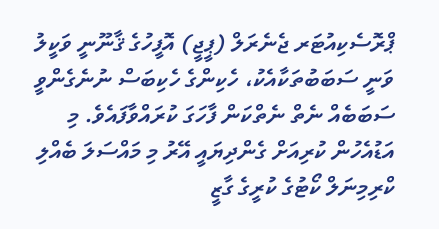ޕްރޮސެކިއުޓަރ ޖެނެރަލް (ޕީޖީ) އޮފީހުގެ ޤާނޫނީ ވަކީލު ވަނީ ސަބަބުތަކާއެކު، ހެކިންގެ ހެކިބަސް ނުނެގެންވީ ސަބަބެއް ނެތް ނެތްކަން ފާހަގަ ކުރައްވާފައެވެ. މި އަޑުއެހުން ކުރިއަށް ގެންދިޔައީ އޭރު މި މައްސަލަ ބެއްލި ކްރިމިނަލް ކޯޓުގެ ކުރީގެ ގާޒީ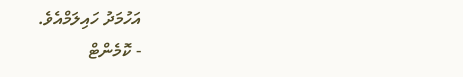އަހުމަދު ހައިލަމްއެވެ.
- ކޮމެންޓް